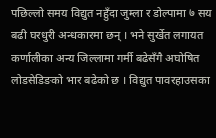पछिल्लो समय विद्युत नहुँदा जुम्ला र डोल्पामा ७ सय बढी घरधुरी अन्धकारमा छन् । भने सुर्खेत लगायत कर्णालीका अन्य जिल्लामा गर्मी बढेसँगै अघोषित लोडसेडिङको भार बढेको छ । विद्युत पावरहाउसका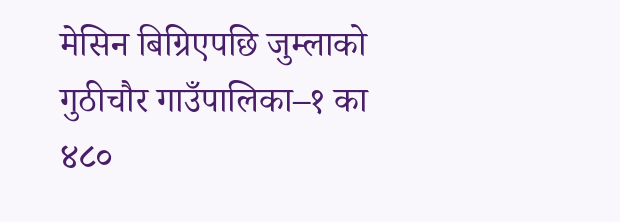मेसिन बिग्रिएपछि जुम्लाको गुठीचौर गाउँपालिका–१ का ४८०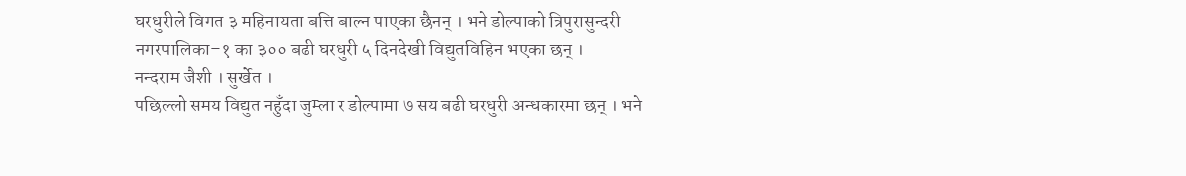घरधुरीले विगत ३ महिनायता बत्ति बाल्न पाएका छैनन् । भने डोल्पाको त्रिपुरासुन्दरी नगरपालिका–१ का ३०० बढी घरधुरी ५ दिनदेखी विद्युतविहिन भएका छन् ।
नन्दराम जैशी । सुर्खेत ।
पछिल्लो समय विद्युत नहुँदा जुम्ला र डोल्पामा ७ सय बढी घरधुरी अन्धकारमा छन् । भने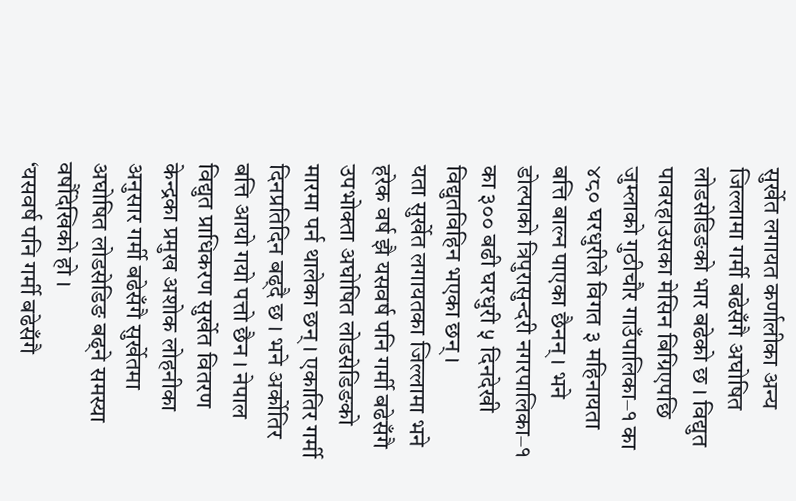सुर्खेत लगायत कर्णालीका अन्य जिल्लामा गर्मी बढेसँगै अघोषित लोडसेडिङको भार बढेको छ । विद्युत पावरहाउसका मेसिन बिग्रिएपछि जुम्लाको गुठीचौर गाउँपालिका–१ का ४८० घरधुरीले विगत ३ महिनायता बत्ति बाल्न पाएका छैनन् । भने डोल्पाको त्रिपुरासुन्दरी नगरपालिका–१ का ३०० बढी घरधुरी ५ दिनदेखी विद्युतविहिन भएका छन् ।
यता सुर्खेत लगायतका जिल्लामा भने हरेक वर्ष झै यसवर्ष पनि गर्मी बढेसँगै उपभोक्ता अघोषित लोडसेडिङको मारमा पर्न थालेका छन् । एकातिर गर्मी दिनप्रतिदिन बढ्दै छ । भने अर्कोतिर बत्ति आयो गयो पत्तो छैन । नेपाल विद्युत प्राधिकरण सुर्खेत वितरण केन्द्रका प्रमुख अशोक लोहनीका अनुसार गर्मी बढेसँगै सुर्खेतमा अघोषित लोडसेडिङ बढ्ने समस्या वर्षौदेखिको हो ।
‘यसवर्ष पनि गर्मी बढेसँगै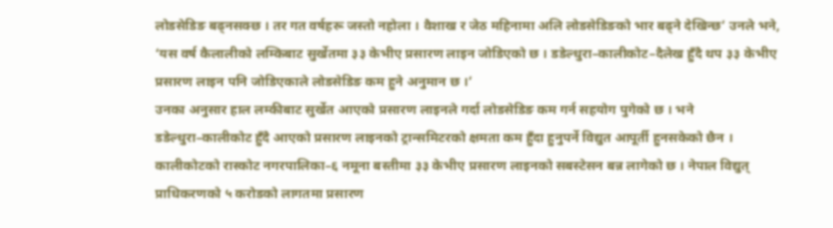लोडसेडिङ बढ्नसक्छ । तर गत वर्षहरू जस्तो नहोला । वैशाख र जेठ महिनामा अलि लोडसेडिङको भार बढ्ने देखिन्छ’ उनले भने, ‘यस वर्ष कैलालीको लम्किबाट सुर्खेतमा ३३ केभीए प्रसारण लाइन जोडिएको छ । डडेल्धुरा–कालीकोट–दैलेख हुँदै थप ३३ केभीए प्रसारण लाइन पनि जोडिएकाले लोडसेडिङ कम हुने अनुमान छ ।’
उनका अनुसार हाल लम्कीबाट सुर्खेत आएको प्रसारण लाइनले गर्दा लोडसेडिङ कम गर्न सहयोग पुगेको छ । भने डडेल्धुरा–कालीकोट हुँदै आएको प्रसारण लाइनको ट्रान्समिटरको क्षमता कम हुँदा हुनुपर्ने विद्युत आपूर्ती हुनसकेको छैन । कालीकोटको रास्कोट नगरपालिका–६ नमूना बस्तीमा ३३ केभीए प्रसारण लाइनको सबस्टेसन बन्न लागेको छ । नेपाल विद्युत् प्राधिकरणको ५ करोडको लागतमा प्रसारण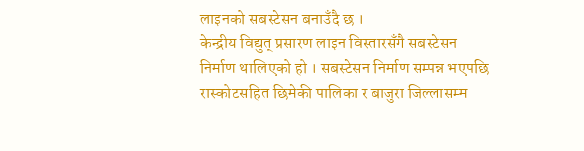लाइनको सबस्टेसन बनाउँदै छ ।
केन्द्रीय विद्युत् प्रसारण लाइन विस्तारसँगै सबस्टेसन निर्माण थालिएको हो । सबस्टेसन निर्माण सम्पन्न भएपछि रास्कोटसहित छिमेकी पालिका र बाजुरा जिल्लासम्म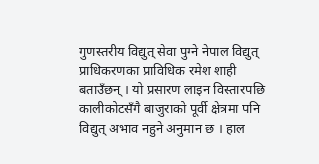गुणस्तरीय विद्युत् सेवा पुग्ने नेपाल विद्युत् प्राधिकरणका प्राविधिक रमेश शाही बताउँछन् । यो प्रसारण लाइन विस्तारपछि कालीकोटसँगै बाजुराको पूर्वी क्षेत्रमा पनि विद्युत् अभाव नहुने अनुमान छ । हाल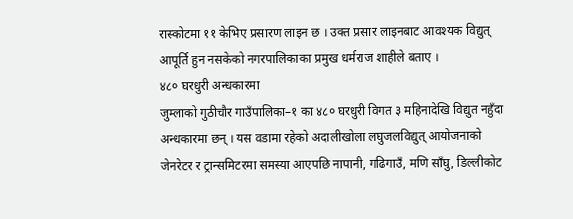रास्कोटमा ११ केभिए प्रसारण लाइन छ । उक्त प्रसार लाइनबाट आवश्यक विद्युत् आपूर्ति हुन नसकेको नगरपालिकाका प्रमुख धर्मराज शाहीले बताए ।
४८० घरधुरी अन्धकारमा
जुम्लाको गुठीचौर गाउँपालिका–१ का ४८० घरधुरी विगत ३ महिनादेखि विद्युत नहुँदा अन्धकारमा छन् । यस वडामा रहेको अदालीखोला लघुजलविद्युत् आयोजनाको जेनरेटर र ट्रान्समिटरमा समस्या आएपछि नापानी, गढिगाउँ, मणि साँघु, डिल्लीकोट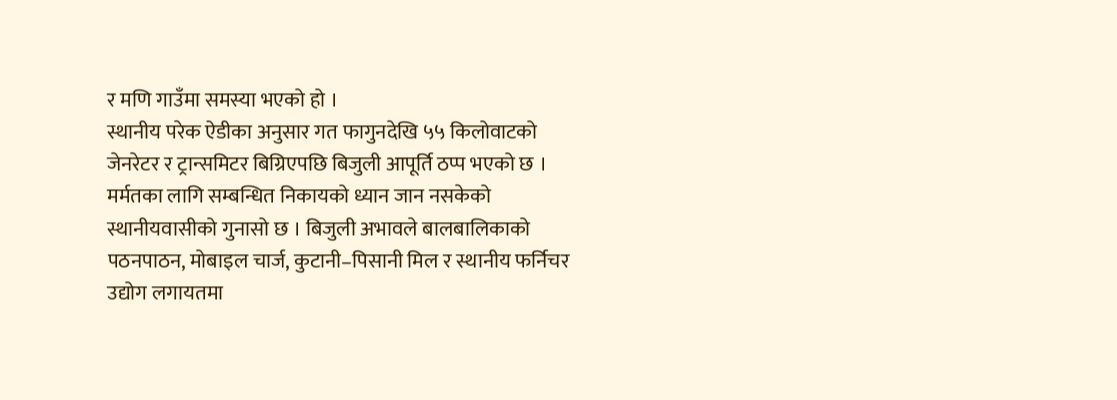र मणि गाउँमा समस्या भएको हो ।
स्थानीय परेक ऐडीका अनुसार गत फागुनदेखि ५५ किलोवाटको जेनरेटर र ट्रान्समिटर बिग्रिएपछि बिजुली आपूर्ति ठप्प भएको छ । मर्मतका लागि सम्बन्धित निकायको ध्यान जान नसकेको स्थानीयवासीको गुनासो छ । बिजुली अभावले बालबालिकाको पठनपाठन, मोबाइल चार्ज, कुटानी–पिसानी मिल र स्थानीय फर्निचर उद्योग लगायतमा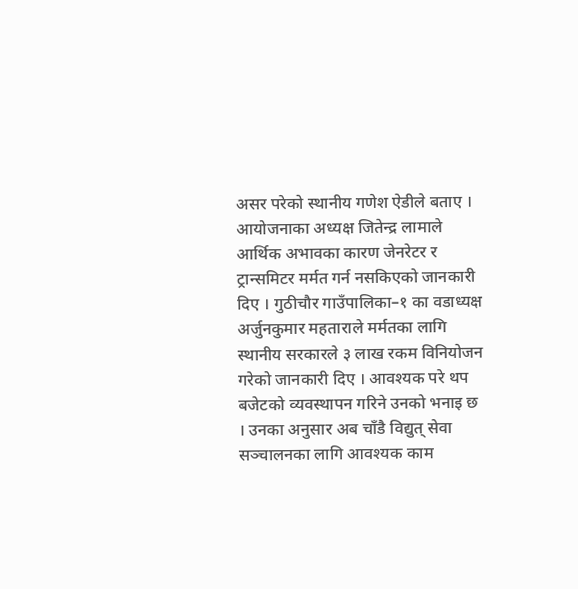असर परेको स्थानीय गणेश ऐडीले बताए ।
आयोजनाका अध्यक्ष जितेन्द्र लामाले आर्थिक अभावका कारण जेनरेटर र ट्रान्समिटर मर्मत गर्न नसकिएको जानकारी दिए । गुठीचौर गाउँपालिका–१ का वडाध्यक्ष अर्जुनकुमार महताराले मर्मतका लागि स्थानीय सरकारले ३ लाख रकम विनियोजन गरेको जानकारी दिए । आवश्यक परे थप बजेटको व्यवस्थापन गरिने उनको भनाइ छ । उनका अनुसार अब चाँडै विद्युत् सेवा सञ्चालनका लागि आवश्यक काम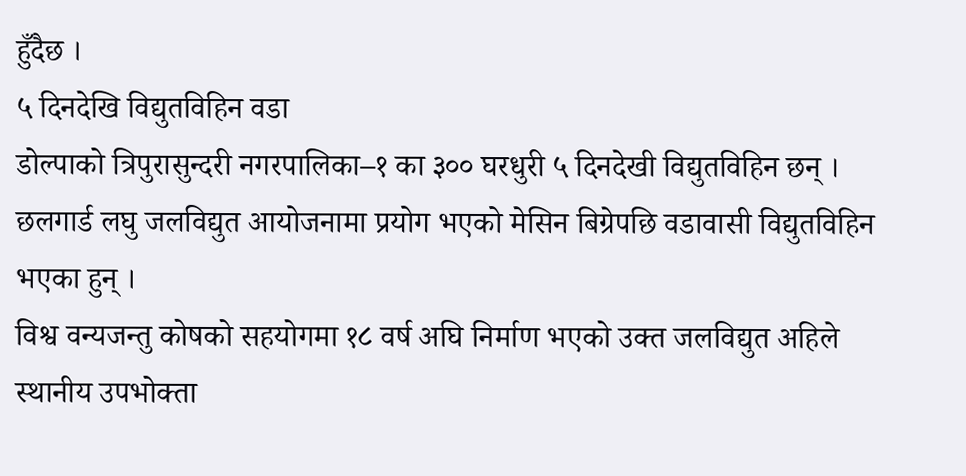हुँदैछ ।
५ दिनदेखि विद्युतविहिन वडा
डोल्पाको त्रिपुरासुन्दरी नगरपालिका–१ का ३०० घरधुरी ५ दिनदेखी विद्युतविहिन छन् । छलगार्ड लघु जलविद्युत आयोजनामा प्रयोग भएको मेसिन बिग्रेपछि वडावासी विद्युतविहिन भएका हुन् ।
विश्व वन्यजन्तु कोषको सहयोगमा १८ वर्ष अघि निर्माण भएको उक्त जलविद्युत अहिले स्थानीय उपभोक्ता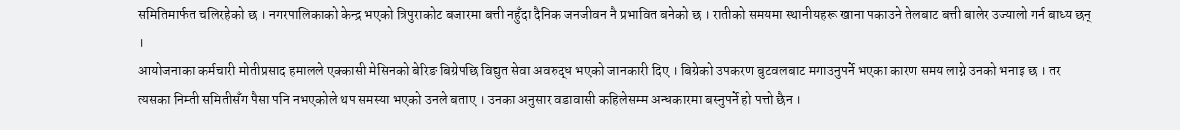समितिमार्फत चलिरहेको छ । नगरपालिकाको केन्द्र भएको त्रिपुराकोट बजारमा बत्ती नहुँदा दैनिक जनजीवन नै प्रभावित बनेको छ । रातीको समयमा स्थानीयहरू खाना पकाउने तेलबाट बत्ती बालेर उज्यालो गर्न बाध्य छन् ।
आयोजनाका कर्मचारी मोतीप्रसाद हमालले एक्कासी मेसिनको बेरिङ बिग्रेपछि विद्युत सेवा अवरुद्ध भएको जानकारी दिए । बिग्रेको उपकरण बुटवलबाट मगाउनुपर्ने भएका कारण समय लाग्ने उनको भनाइ छ । तर त्यसका निम्ती समितीसँग पैसा पनि नभएकोले थप समस्या भएको उनले बताए । उनका अनुसार वडावासी कहिलेसम्म अन्धकारमा बस्नुपर्ने हो पत्तो छैन ।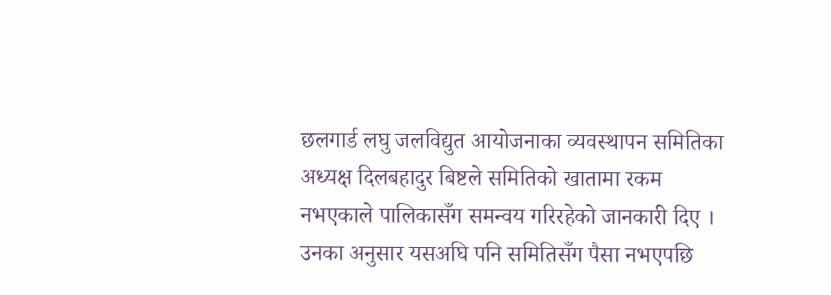छलगार्ड लघु जलविद्युत आयोजनाका व्यवस्थापन समितिका अध्यक्ष दिलबहादुर बिष्टले समितिको खातामा रकम नभएकाले पालिकासँग समन्वय गरिरहेको जानकारी दिए । उनका अनुसार यसअघि पनि समितिसँग पैसा नभएपछि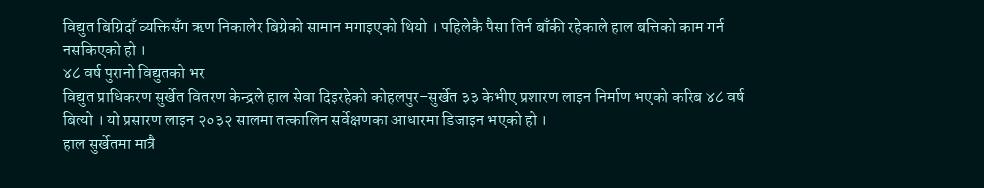विद्युत बिग्रिदाँ व्यक्तिसँग ऋण निकालेर बिग्रेको सामान मगाइएको थियो । पहिलेकै पैसा तिर्न बाँकी रहेकाले हाल बत्तिको काम गर्न नसकिएको हो ।
४८ वर्ष पुरानो विद्युतको भर
विद्युत प्राधिकरण सुर्खेत वितरण केन्द्रले हाल सेवा दिइरहेको कोहलपुर–सुर्खेत ३३ केभीए प्रशारण लाइन निर्माण भएको करिब ४८ वर्ष बित्यो । यो प्रसारण लाइन २०३२ सालमा तत्कालिन सर्वेक्षणका आधारमा डिजाइन भएको हो ।
हाल सुर्खेतमा मात्रै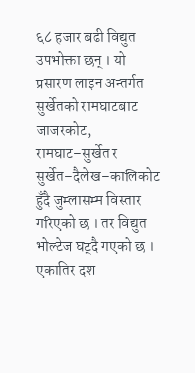६८ हजार बढी विद्युत उपभोक्ता छन् । यो प्रसारण लाइन अन्तर्गत सुर्खेतको रामघाटबाट जाजरकोट, रामघाट–सुर्खेत र सुर्खेत–दैलेख–कालिकोट हुँदै जुम्लासम्म विस्तार गरिएको छ । तर विद्युत भोल्टेज घट्दै गएको छ । एकातिर दश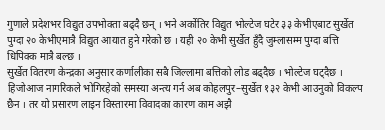गुणाले प्रदेशभर विद्युत उपभोक्ता बढ्दै छन् । भने अर्कोतिर विद्युत भोल्टेज घटेर ३३ केभीएबाट सुर्खेत पुग्दा २० केभीएमात्रै विद्युत आयात हुने गरेको छ । यही २० केभी सुर्खेत हुँदै जुम्लासम्म पुग्दा बत्ति धिपिक्क मात्रै बल्छ ।
सुर्खेत वितरण केन्द्रका अनुसार कर्णालीका सबै जिल्लामा बत्तिको लोड बढ्दैछ । भोल्टेज घट्दैछ । हिजोआज नागरिकले भोगिरहेको समस्या अन्त्य गर्न अब कोहलपुर–सुर्खेत १३२ केभी आउनुको विकल्प छैन । तर यो प्रसारण लाइन विस्तारमा विवादका कारण काम अझै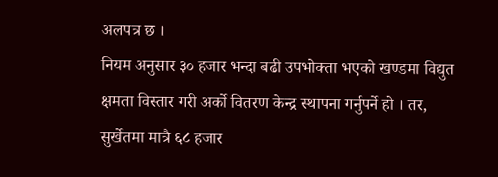अलपत्र छ ।
नियम अनुसार ३० हजार भन्दा बढी उपभोक्ता भएको खण्डमा विद्युत क्षमता विस्तार गरी अर्को वितरण केन्द्र स्थापना गर्नुपर्ने हो । तर, सुर्खेतमा मात्रै ६८ हजार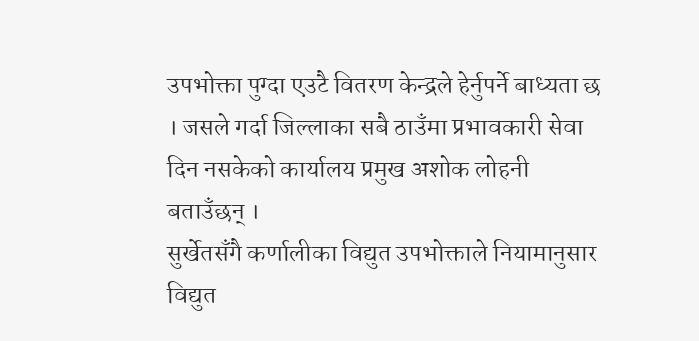उपभोक्ता पुग्दा एउटै वितरण केन्द्रले हेर्नुपर्ने बाध्यता छ । जसले गर्दा जिल्लाका सबै ठाउँमा प्रभावकारी सेवा दिन नसकेको कार्यालय प्रमुख अशोक लोहनी बताउँछन् ।
सुर्खेतसँगै कर्णालीका विद्युत उपभोक्ताले नियामानुसार विद्युत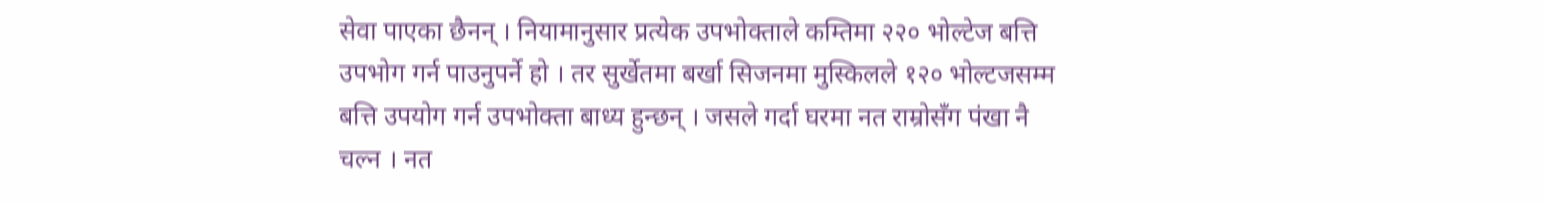सेवा पाएका छैनन् । नियामानुसार प्रत्येक उपभोक्ताले कम्तिमा २२० भोल्टेज बत्ति उपभोग गर्न पाउनुपर्ने हो । तर सुर्खेतमा बर्खा सिजनमा मुस्किलले १२० भोल्टजसम्म बत्ति उपयोग गर्न उपभोक्ता बाध्य हुन्छन् । जसले गर्दा घरमा नत राम्रोसँग पंखा नै चल्न । नत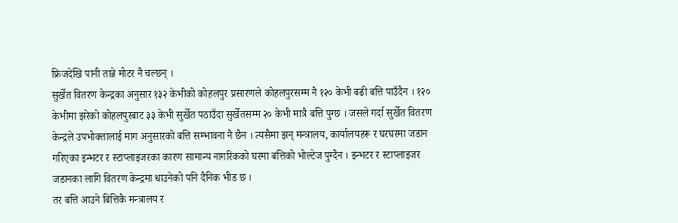फ्रिजदेखि पानी तान्ने मोटर नै चल्छन् ।
सुर्खेत वितरण केन्द्रका अनुसार १३२ केभीको कोहलपुर प्रसारणले कोहलपुरसम्म नै १२० केभी बढी बत्ति पाउँदैन । १२० केभीमा झरेको कोहलपुरबाट ३३ केभी सुर्खेत पठाउँदा सुर्खेतसम्म २० केभी मात्रै बत्ति पुग्छ । जसले गर्दा सुर्खेत वितरण केन्द्रले उपभोक्तालाई माग अनुसारको बत्ति सम्भावना नै छैन । त्यसैमा झन् मन्त्रालय, कार्यालयहरू र घरघरमा जडान गरिएका इन्भटर र स्टाप्लाइजरका कारण सामान्य नागरिकको घरमा बत्तिको भोल्टेज पुग्दैन । इन्भटर र स्टाप्लाइजर जडानका लागि वितरण केन्द्रमा धाउनेको पनि दैनिक भीड छ ।
तर बत्ति आउने बित्तिकै मन्त्रालय र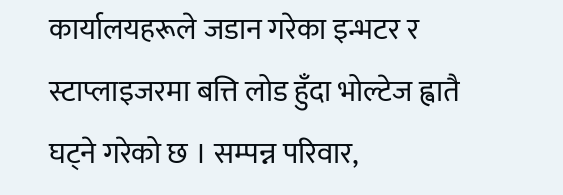कार्यालयहरूले जडान गरेका इन्भटर र स्टाप्लाइजरमा बत्ति लोड हुँदा भोल्टेज ह्वातै घट्ने गरेको छ । सम्पन्न परिवार,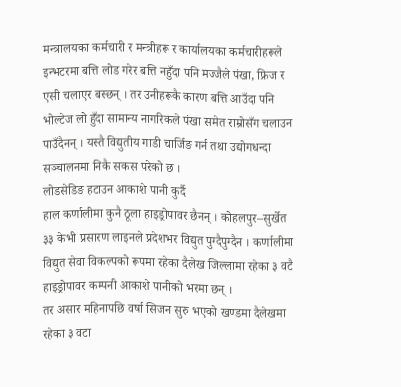मन्त्रालयका कर्मचारी र मन्त्रीहरू र कार्यालयका कर्मचारीहरूले इन्भटरमा बत्ति लोड गरेर बत्ति नहुँदा पनि मज्जैले पंखा, फ्रिज र एसी चलाएर बस्छन् । तर उनीहरूकै कारण बत्ति आउँदा पनि भोल्टेज लो हुँदा सामान्य नागरिकले पंखा समेत राम्रोसँग चलाउन पाउँदैनन् । यस्तै विद्युतीय गाडी चार्जिङ गर्न तथा उद्योगधन्दा सञ्चालनमा निकै सकस परेको छ ।
लोडसेडिङ हटाउन आकाशे पानी कुर्दै
हाल कर्णालीमा कुनै ठूला हाइड्रोपावर छैनन् । कोहलपुर–सुर्खेत ३३ केभी प्रसारण लाइनले प्रदेशभर विद्युत पुग्दैपुग्दैन । कर्णालीमा विद्युत सेवा विकल्पको रूपमा रहेका दैलेख जिल्लामा रहेका ३ वटै हाइड्रोपावर कम्पनी आकाशे पानीको भरमा छन् ।
तर असार महिनापछि वर्षा सिजन सुरु भएको खण्डमा दैलेखमा रहेका ३ वटा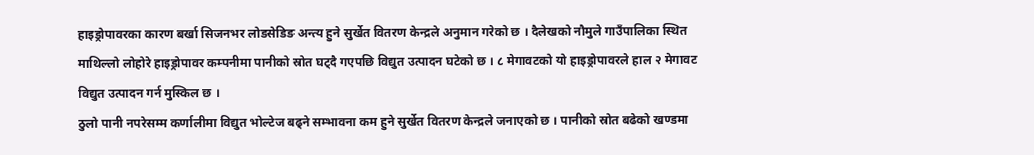हाइड्रोपावरका कारण बर्खा सिजनभर लोडसेडिङ अन्त्य हुने सुर्खेत वितरण केन्द्रले अनुमान गरेको छ । दैलेखको नौमुले गाउँपालिका स्थित माथिल्लो लोहोरे हाइड्रोपावर कम्पनीमा पानीको स्रोत घट्दै गएपछि विद्युत उत्पादन घटेको छ । ८ मेगावटको यो हाइड्रोपावरले हाल २ मेगावट विद्युत उत्पादन गर्न मुस्किल छ ।
ठुलो पानी नपरेसम्म कर्णालीमा विद्युत भोल्टेज बढ्ने सम्भावना कम हुने सुर्खेत वितरण केन्द्रले जनाएको छ । पानीको स्रोत बढेको खण्डमा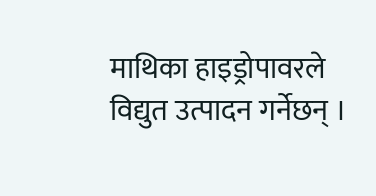माथिका हाइड्रोपावरले विद्युत उत्पादन गर्नेछन् ।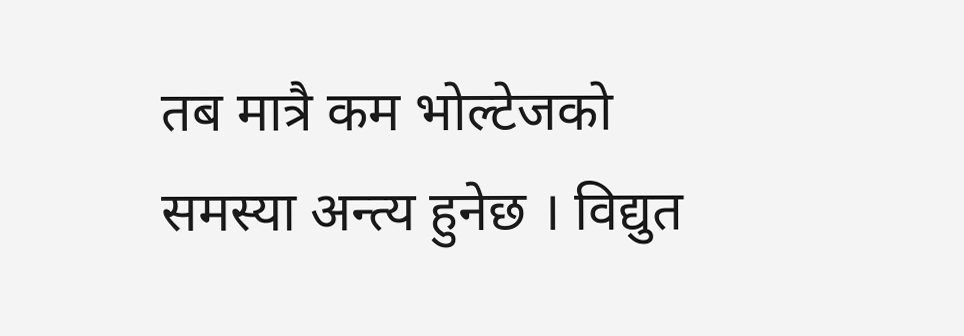तब मात्रै कम भोल्टेजको समस्या अन्त्य हुनेछ । विद्युत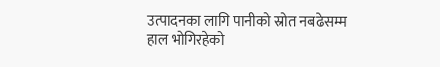उत्पादनका लागि पानीको स्रोत नबढेसम्म हाल भोगिरहेको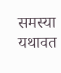समस्या यथावत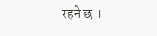रहने छ ।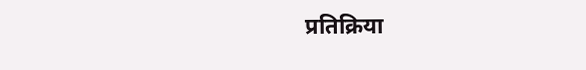प्रतिक्रिया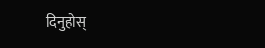दिनुहोस्